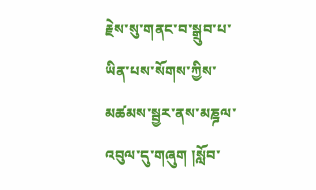རྗེས་སུ་གནང་བ་སྒྲུབ་པ་ཡིན་པས་སོགས་ཀྱིས་མཚམས་སྦྱར་ནས་མཎྜལ་འབུལ་དུ་གཞུག །སློབ་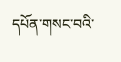དཔོན་གསང་བའི་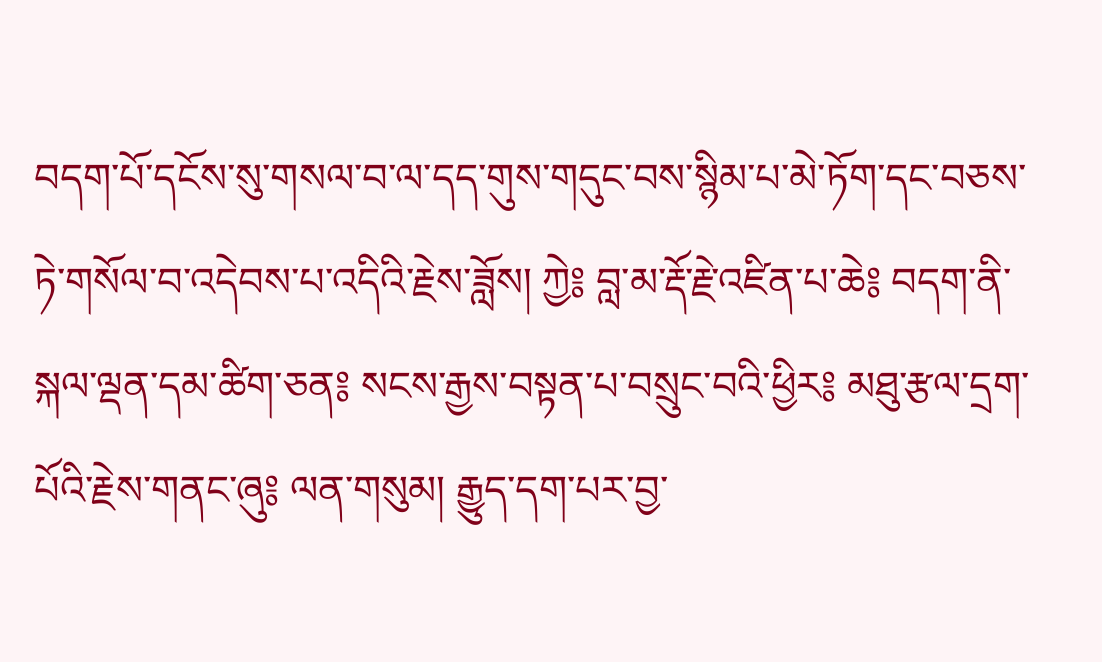བདག་པོ་དངོས་སུ་གསལ་བ་ལ་དད་གུས་གདུང་བས་སྙིམ་པ་མེ་ཏོག་དང་བཅས་ཏེ་གསོལ་བ་འདེབས་པ་འདིའི་རྗེས་ཟློས། ཀྱེ༔ བླ་མ་རྡོ་རྗེ་འཛིན་པ་ཆེ༔ བདག་ནི་སྐལ་ལྡན་དམ་ཚིག་ཅན༔ སངས་རྒྱས་བསྟན་པ་བསྲུང་བའི་ཕྱིར༔ མཐུ་རྩལ་དྲག་པོའི་རྗེས་གནང་ཞུ༔ ལན་གསུམ། རྒྱུད་དག་པར་བྱ་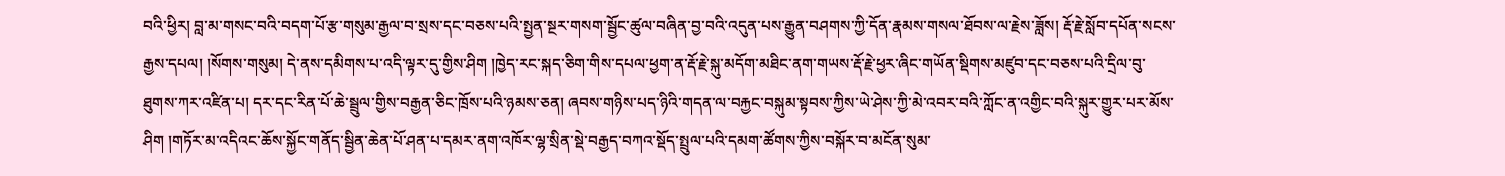བའི་ཕྱིར། བླ་མ་གསང་བའི་བདག་པོ་རྩ་གསུམ་རྒྱལ་བ་སྲས་དང་བཅས་པའི་སྤྱན་སྔར་གསག་སྦྱོང་ཚུལ་བཞིན་བྱ་བའི་འདུན་པས་རྒྱུན་བཤགས་ཀྱི་དོན་རྣམས་གསལ་ཐོབས་ལ་རྗེས་ཟློས། རྡོ་རྗེ་སློབ་དཔོན་སངས་རྒྱས་དཔལ། །སོགས་གསུམ། དེ་ནས་དམིགས་པ་འདི་ལྟར་དུ་གྱིས་ཤིག །ཁྱེད་རང་སྐད་ཅིག་གིས་དཔལ་ཕྱག་ན་རྡོ་རྗེ་སྐུ་མདོག་མཐིང་ནག་གཡས་རྡོ་རྗེ་ཕྱར་ཞིང་གཡོན་སྡིགས་མཛུབ་དང་བཅས་པའི་དྲིལ་བུ་ཐུགས་ཀར་འཛིན་པ། དར་དང་རིན་པོ་ཆེ་སྦྲུལ་གྱིས་བརྒྱན་ཅིང་ཁྲོས་པའི་ཉམས་ཅན། ཞབས་གཉིས་པད་ཉིའི་གདན་ལ་བརྐྱང་བསྐུམ་སྟབས་ཀྱིས་ཡེ་ཤེས་ཀྱི་མེ་འབར་བའི་ཀློང་ན་འགྱིང་བའི་སྐུར་གྱུར་པར་མོས་ཤིག །གཏོར་མ་འདིའང་ཆོས་སྐྱོང་གནོད་སྦྱིན་ཆེན་པོ་ཤན་པ་དམར་ནག་འཁོར་ལྷ་སྲིན་སྡེ་བརྒྱད་བཀའ་སྡོད་སྤྲུལ་པའི་དམག་ཚོགས་ཀྱིས་བསྐོར་བ་མངོན་སུམ་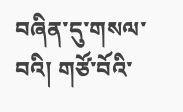བཞིན་དུ་གསལ་བའི། གཙོ་བོའི་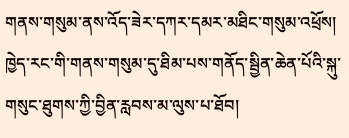གནས་གསུམ་ནས་འོད་ཟེར་དཀར་དམར་མཐིང་གསུམ་འཕྲོས། ཁྱེད་རང་གི་གནས་གསུམ་དུ་ཐིམ་པས་གནོད་སྦྱིན་ཆེན་པོའི་སྐུ་གསུང་ཐུགས་ཀྱི་བྱིན་རླབས་མ་ལུས་པ་ཐོབ།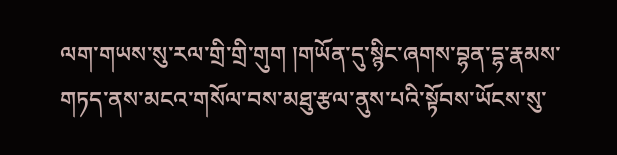ལག་གཡས་སུ་རལ་གྲི་གྲི་གུག །གཡོན་དུ་སྙིང་ཞགས་བྷན་དྷ་རྣམས་གཏད་ནས་མངའ་གསོལ་བས་མཐུ་རྩལ་ནུས་པའི་སྟོབས་ཡོངས་སུ་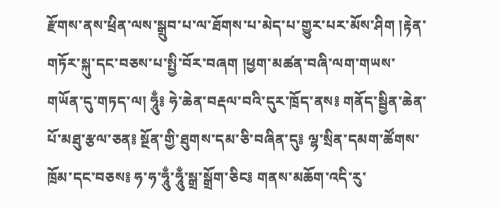རྫོགས་ནས་ཕྲིན་ལས་སྒྲུབ་པ་ལ་ཐོགས་པ་མེད་པ་གྱུར་པར་མོས་ཤིག །རྟེན་གཏོར་སྐུ་དང་བཅས་པ་སྤྱི་བོར་བཞག །ཕྱག་མཚན་བཞི་ལག་གཡས་གཡོན་དུ་གཏད་ལ། ཧཱུྃ༔ ཧེ་ཆེན་བརྡལ་བའི་དུར་ཁྲོད་ནས༔ གནོད་སྦྱིན་ཆེན་པོ་མཐུ་རྩལ་ཅན༔ སྔོན་གྱི་ཐུགས་དམ་ཅི་བཞིན་དུ༔ ལྷ་སྲིན་དམག་ཚོགས་ཁྲོམ་དང་བཅས༔ ཧ་ཧ་ཧཱུྃ་ཧཱུྃ་སྒྲ་སྒྲོག་ཅིང༔ གནས་མཆོག་འདི་རུ་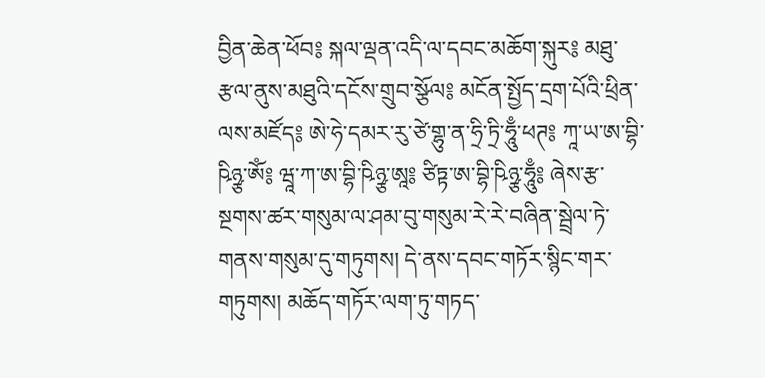བྱིན་ཆེན་ཕོབ༔ སྐལ་ལྡན་འདི་ལ་དབང་མཆོག་སྐུར༔ མཐུ་རྩལ་ནུས་མཐུའི་དངོས་གྲུབ་སྩོལ༔ མངོན་སྤྱོད་དྲག་པོའི་ཕྲིན་ལས་མཛོད༔ ཨེ་ཧེ་དམར་རུ་ཙེ་གྷུ་ན་ཧྲི་ཏྲི་ཧཱུྃ་ཕཊ༔ ཀཱ་ཡ་ཨ་བྷི་ཥིཉྩ་ཨོཾ༔ ཝཱ་ཀ་ཨ་བྷི་ཥིཉྩ་ཨཱ༔ ཙིཏྟ་ཨ་བྷི་ཥིཉྩ་ཧཱུྃ༔ ཞེས་རྩ་སྔགས་ཚར་གསུམ་ལ་ཤམ་བུ་གསུམ་རེ་རེ་བཞིན་སྦྲེལ་ཏེ་གནས་གསུམ་དུ་གཏུགས། དེ་ནས་དབང་གཏོར་སྙིང་གར་གཏུགས། མཆོད་གཏོར་ལག་ཏུ་གཏད་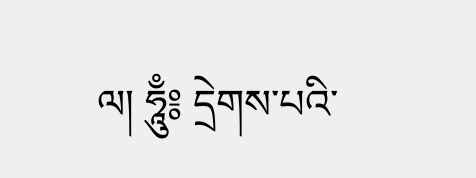ལ། ཧཱུྃ༔ དྲེགས་པའི་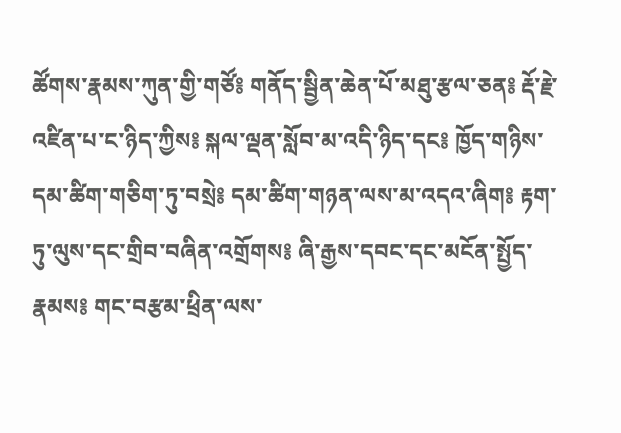ཚོགས་རྣམས་ཀུན་གྱི་གཙོ༔ གནོད་སྦྱིན་ཆེན་པོ་མཐུ་རྩལ་ཅན༔ རྡོ་རྗེ་འཛིན་པ་ང་ཉིད་ཀྱིས༔ སྐལ་ལྡན་སློབ་མ་འདི་ཉིད་དང༔ ཁྱོད་གཉིས་དམ་ཚིག་གཅིག་ཏུ་བསྲེ༔ དམ་ཚིག་གཉན་ལས་མ་འདའ་ཞིག༔ རྟག་ཏུ་ལུས་དང་གྲིབ་བཞིན་འགྲོགས༔ ཞི་རྒྱས་དབང་དང་མངོན་སྤྱོད་རྣམས༔ གང་བརྩམ་ཕྲིན་ལས་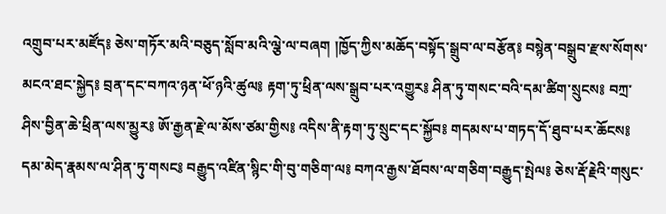འགྲུབ་པར་མཛོད༔ ཅེས་གཏོར་མའི་བཅུད་སློབ་མའི་ལྕེ་ལ་བཞག །ཁྱོད་ཀྱིས་མཆོད་བསྟོད་སྒྲུབ་ལ་བརྩོན༔ བསྙེན་བསྒྲུབ་རྫས་སོགས་མངའ་ཐང་སྐྱེད༔ བྲན་དང་བཀའ་ཉན་ཕོ་ཉའི་ཚུལ༔ རྟག་ཏུ་ཕྲིན་ལས་སྒྲུབ་པར་འགྱུར༔ ཤིན་ཏུ་གསང་བའི་དམ་ཚིག་སྲུངས༔ བཀྲ་ཤིས་བྱིན་ཆེ་ཕྲིན་ལས་མྱུར༔ ཨོ་རྒྱན་རྗེ་ལ་མོས་ཙམ་གྱིས༔ འདིས་ནི་རྟག་ཏུ་སྲུང་དང་སྐྱོབ༔ གདམས་པ་གཏད་དོ་ཐུབ་པར་ཆོངས༔ དམ་མེད་རྣམས་ལ་ཤིན་ཏུ་གསང༔ བརྒྱུད་འཛིན་སྙིང་གི་བུ་གཅིག་ལ༔ བཀའ་རྒྱས་ཐོབས་ལ་གཅིག་བརྒྱུད་སྤེལ༔ ཅེས་རྡོ་རྗེའི་གསུང་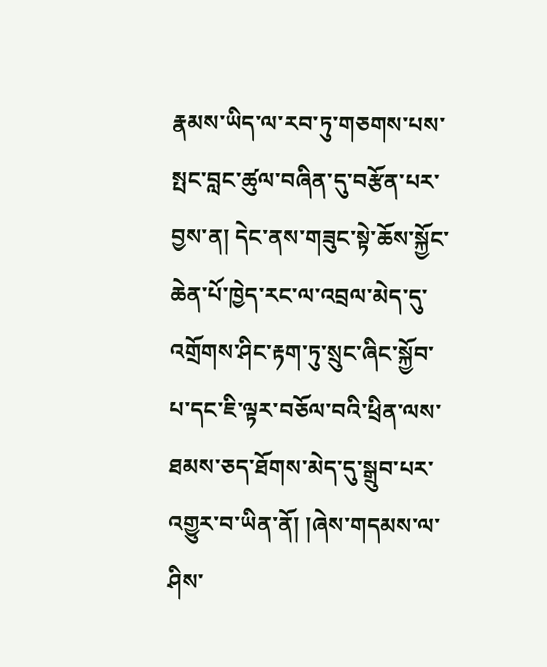རྣམས་ཡིད་ལ་རབ་ཏུ་གཅགས་པས་སྤང་བླང་ཚུལ་བཞིན་དུ་བརྩོན་པར་བྱས་ན། དེང་ནས་གཟུང་སྟེ་ཆོས་སྐྱོང་ཆེན་པོ་ཁྱེད་རང་ལ་འབྲལ་མེད་དུ་འགྲོགས་ཤིང་རྟག་ཏུ་སྲུང་ཞིང་སྐྱོབ་པ་དང་ཇི་ལྟར་བཅོལ་བའི་ཕྲིན་ལས་ཐམས་ཅད་ཐོགས་མེད་དུ་སྒྲུབ་པར་འགྱུར་བ་ཡིན་ནོ། །ཞེས་གདམས་ལ་ཤིས་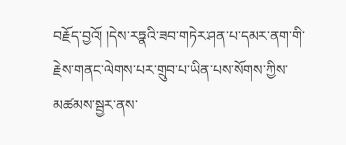བརྗོད་བྱའོ། །དེས་རཏྣའི་ཟབ་གཏེར་ཤན་པ་དམར་ནག་གི་རྗེས་གནང་ལེགས་པར་གྲུབ་པ་ཡིན་པས་སོགས་ཀྱིས་མཚམས་སྦྱར་ནས་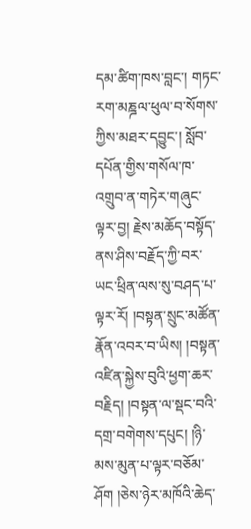དམ་ཚིག་ཁས་བླང་། གཏང་རག་མཎྜལ་ཕུལ་བ་སོགས་ཀྱིས་མཐར་དབྱུང་། སློབ་དཔོན་གྱིས་གསོལ་ཁ་འགྲུབ་ན་གཏེར་གཞུང་ལྟར་བྱ། རྗེས་མཆོད་བསྟོད་ནས་ཤིས་བརྗོད་ཀྱི་བར་ཡང་ཕྲིན་ལས་སུ་བཤད་པ་ལྟར་རོ། །བསྟན་སྲུང་མཚོན་རྣོན་འབར་བ་ཡིས། །བསྟན་འཛིན་སྐྱེས་བུའི་ཕྱག་ཆར་བརྗིད། །བསྟན་ལ་སྡང་བའི་དགྲ་བགེགས་དཔུང། །ཉི་མས་མུན་པ་ལྟར་བཅོམ་ཤོག །ཅེས་ཉེར་མཁོའི་ཆེད་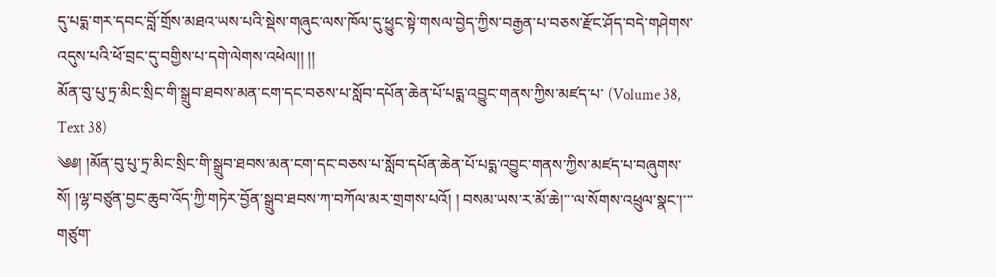དུ་པདྨ་གར་དབང་བློ་གྲོས་མཐའ་ཡས་པའི་སྡེས་གཞུང་ལས་ཁོལ་དུ་ཕྱུང་སྟེ་གསལ་བྱེད་ཀྱིས་བརྒྱན་པ་བཅས་རྫོང་ཤོད་བདེ་གཤེགས་འདུས་པའི་ཕོ་བྲང་དུ་བགྱིས་པ་དགེ་ལེགས་འཕེལ།། །།
མོན་བུ་པུ་ཏྲ་མིང་སྲིང་གི་སྒྲུབ་ཐབས་མན་ངག་དང་བཅས་པ་སློབ་དཔོན་ཆེན་པོ་པདྨ་འབྱུང་གནས་ཀྱིས་མཛད་པ་ (Volume 38, Text 38)
༄༅། །མོན་བུ་པུ་ཏྲ་མིང་སྲིང་གི་སྒྲུབ་ཐབས་མན་ངག་དང་བཅས་པ་སློབ་དཔོན་ཆེན་པོ་པདྨ་འབྱུང་གནས་ཀྱིས་མཛད་པ་བཞུགས་སོ། །ལྷ་བཙུན་བྱང་ཆུབ་འོད་ཀྱི་གཏེར་བྱོན་སྒྲུབ་ཐབས་ཀ་བཀོལ་མར་གྲགས་པའོ། ། བསམ་ཡས་ར་མོ་ཆེ།་་་ལ་སོགས་འཕྲུལ་སྣང་།་་་གཙུག་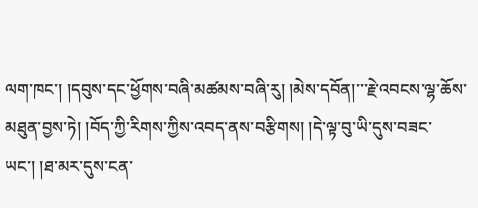ལག་ཁང་། །དབུས་དང་ཕྱོགས་བཞི་མཚམས་བཞི་རུ། །མེས་དབོན།་་་རྗེ་འབངས་ལྷ་ཆོས་མཐུན་བྱས་ཏེ། །བོད་ཀྱི་རིགས་ཀྱིས་འབད་ནས་བརྩིགས། །དེ་ལྟ་བུ་ཡི་དུས་བཟང་ཡང་། །ཐ་མར་དུས་ངན་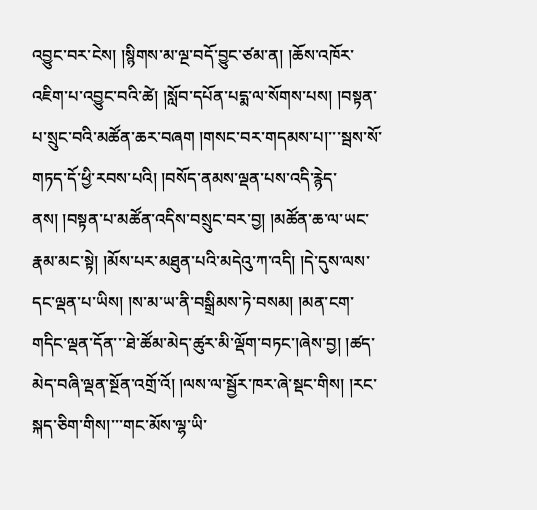འབྱུང་བར་ངེས། །སྙིགས་མ་ལྔ་བདོ་བྱུང་ཙམ་ན། །ཆོས་འཁོར་འཇིག་པ་འབྱུང་བའི་ཚེ། །སློབ་དཔོན་པདྨ་ལ་སོགས་པས། །བསྟན་པ་སྲུང་བའི་མཚོན་ཆར་བཞག །གསང་བར་གདམས་པ།་་་སྦས་སོ་གཏད་དོ་ཕྱི་རབས་པའི། །བསོད་ནམས་ལྡན་པས་འདི་རྙེད་ནས། །བསྟན་པ་མཚོན་འདིས་བསྲུང་བར་བྱ། །མཚོན་ཆ་ལ་ཡང་རྣམ་མང་སྟེ། །མོས་པར་མཐུན་པའི་མདེའུ་ཀ་འདི། །དེ་དུས་ལས་དང་ལྡན་པ་ཡིས། །ས་མ་ཡ་ནི་བསྒྲིམས་ཏེ་བསམ། །མན་ངག་གདིང་ལྡན་དོན་་་ཐེ་ཚོམ་མེད་ཚུར་མི་ལྡོག་བཏང་།ཞེས་བྱ། །ཚད་མེད་བཞི་ལྡན་སྔོན་འགྲོ་འོ། །ལས་ལ་སྦྱོར་ཁར་ཞེ་སྡང་གིས། །རང་སྐད་ཅིག་གིས།་་་གང་མོས་ལྷ་ཡི་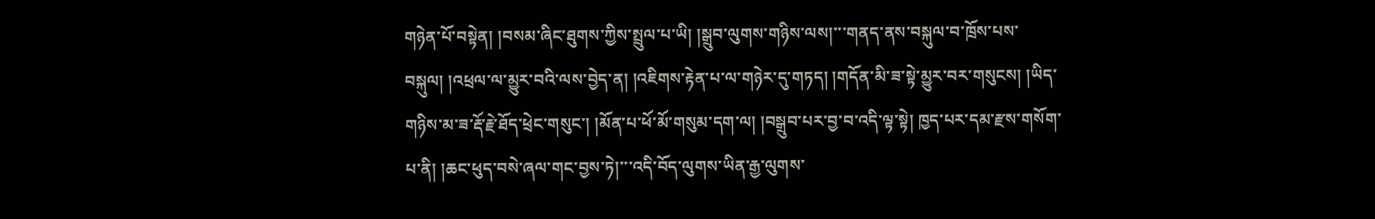གཉེན་པོ་བསྟེན། །བསམ་ཞིང་ཐུགས་ཀྱིས་སྤྲུལ་པ་ཡི། །སྒྲུབ་ལུགས་གཉིས་ལས།་་་གནད་ནས་བསྐུལ་བ་ཁྲོས་པས་བསྐུལ། །འཕྲལ་ལ་མྱུར་བའི་ལས་བྱེད་ན། །འཇིགས་རྟེན་པ་ལ་གཉེར་དུ་གཏད། །གདོན་མི་ཟ་སྟེ་མྱུར་བར་གསུངས། །ཡིད་གཉིས་མ་ཟ་རྡོ་རྗེ་ཐོད་ཕྲེང་གསུང་། །མོན་པ་ཕོ་མོ་གསུམ་དག་ལ། །བསྒྲུབ་པར་བྱ་བ་འདི་ལྟ་སྟེ། ཁྱད་པར་དམ་རྫས་གསོག་པ་ནི། །ཆང་ཕུད་བསེ་ཞལ་གང་བྱས་ཏེ།་་་འདི་བོད་ལུགས་ཡིན་རྒྱ་ལུགས་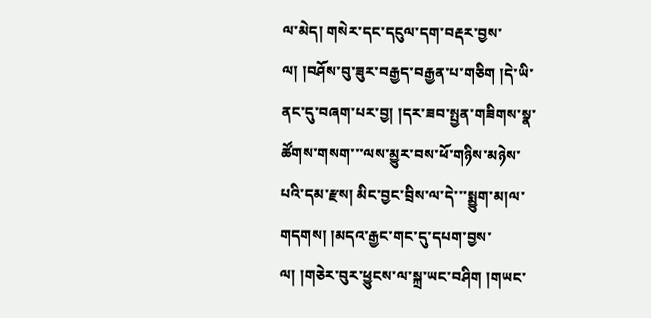ལ་མེད། གསེར་དང་དངུལ་དག་བརྡར་བྱས་ལ། །བཤོས་བུ་ཟུར་བརྒྱད་བརྒྱན་པ་གཅིག །དེ་ཡི་ནང་དུ་བཞག་པར་བྱ། །དར་ཟབ་སྤྱན་གཟིགས་སྣ་ཚོགས་གསག་་་ལས་མྱུར་བས་ཕོ་གཉིས་མཉེས་པའི་དམ་རྫས། མིང་བྱང་བྲིས་ལ་དེ་་་སྨྱུག་མ།ལ་གདགས། །མདའ་རྒྱང་གང་དུ་དཔག་བྱས་ལ། །གཅེར་བུར་ཕྱུངས་ལ་སྐྲ་ཡང་བཤིག །གཡང་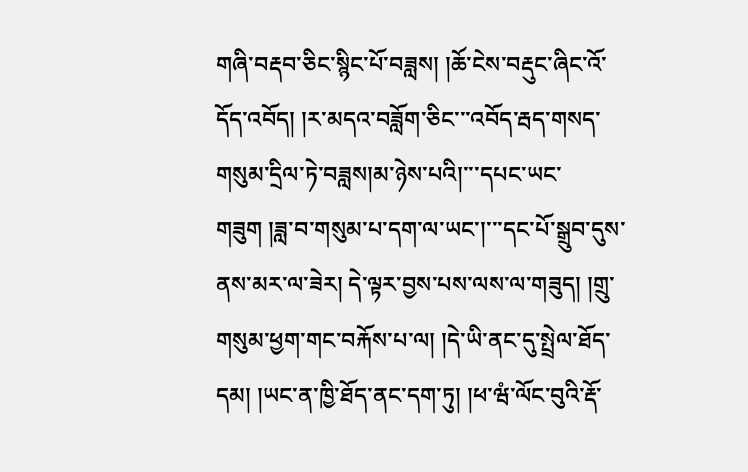གཞི་བརྡབ་ཅིང་སྙིང་པོ་བཟླས། །ཆོ་ངེས་བརྡུང་ཞིང་འོ་དོད་འབོད། །ར་མདའ་བཟློག་ཅིང་་་འབོད་རྦད་གསད་གསུམ་དྲིལ་ཏེ་བཟླས།མ་ཉེས་པའི།་་་དཔང་ཡང་གཟུག །ཟླ་བ་གསུམ་པ་དག་ལ་ཡང་།་་་དང་པོ་སྒྲུབ་དུས་ནས་མར་ལ་ཟེར། དེ་ལྟར་བྱས་པས་ལས་ལ་གཟུད། །གྲུ་གསུམ་ཕྱག་གང་བརྐོས་པ་ལ། །དེ་ཡི་ནང་དུ་སྤྲེལ་ཐོད་དམ། །ཡང་ན་ཁྱི་ཐོད་ནང་དག་ཏུ། །ཕ་ཝཾ་ལོང་བུའི་རྡོ་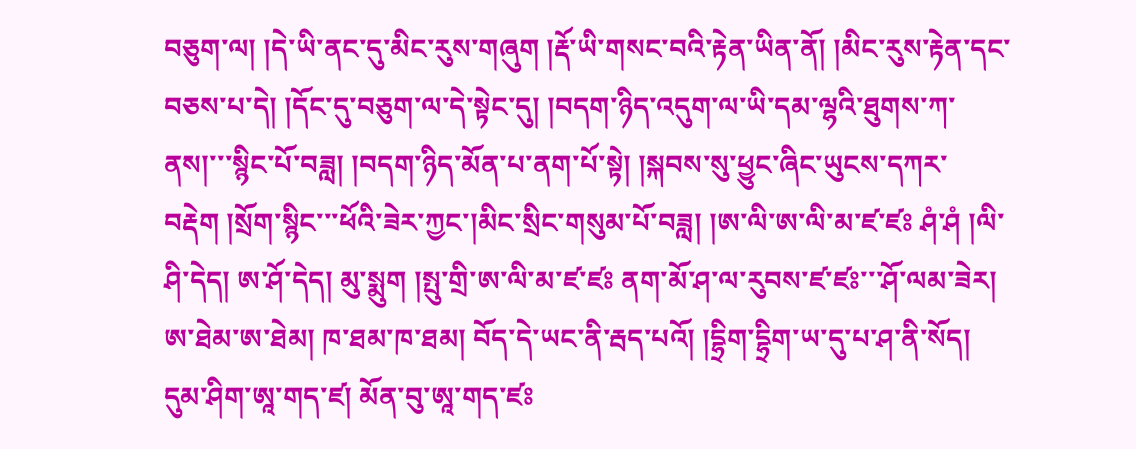བཅུག་ལ། །དེ་ཡི་ནང་དུ་མིང་རུས་གཞུག །རྡོ་ཡི་གསང་བའི་རྟེན་ཡིན་ནོ། །མིང་རུས་རྟེན་དང་བཅས་པ་དེ། །དོང་དུ་བཅུག་ལ་དེ་སྟེང་དུ། །བདག་ཉིད་འདུག་ལ་ཡི་དམ་ལྷའི་ཐུགས་ཀ་ནས།་་་སྙིང་པོ་བཟླ། །བདག་ཉིད་མོན་པ་ནག་པོ་སྟེ། །སྐབས་སུ་ཕྱུང་ཞིང་ཡུངས་དཀར་བརྡེག །སྲོག་སྙིང་་་ཕོའི་ཟེར་ཀྱང་།མིང་སྲིང་གསུམ་པོ་བཟླ། །ཨ་ལི་ཨ་ལི་མ་ཛ་ཛཿ ཤཾ་ཤཾ །ལི་ཤི་དེད། ཨ་ཤོ་དེད། མུ་སྨུག །སྤུ་གྲི་ཨ་ལི་མ་ཛ་ཛཿ ནག་མོ་ཤ་ལ་རུབས་ཛ་ཛཿ་་་ཤོ་ལམ་ཟེར། ཨ་ཐེམ་ཨ་ཐེམ། ཁ་ཐམ་ཁ་ཐམ། བོད་དེ་ཡང་ནི་རྦད་པའོ། །དྷྲིག་དྷྲིག་ཡ་དུ་པ་ཤ་ནི་སོད། དུམ་ཤིག་ཨཱ་གད་ཛ། མོན་བུ་ཨཱ་གད་ཛཿ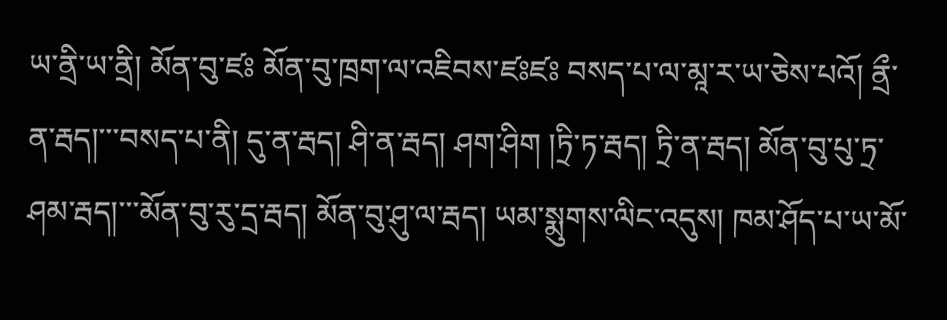ཡ་ནྲི་ཡ་ནྲི། མོན་བུ་ཛཿ མོན་བུ་ཁྲག་ལ་འཇིབས་ཛཿཛཿ བསད་པ་ལ་མཱ་ར་ཡ་ཅེས་པའོ། ནྲྀ་ན་རྦད།་་་བསད་པ་ནི། དུ་ན་རྦད། ཤི་ན་རྦད། ཤག་ཤིག །ཏྲི་ཏ་རྦད། ཏྲི་ན་རྦད། མོན་བུ་པུ་ཏྲ་ཤམ་རྦད།་་་མོན་བུ་རུ་དྲ་རྦད། མོན་བུ་ཤུ་ལ་རྦད། ཡམ་སྨུགས་ལིང་འདུས། ཁམ་ཤོད་པ་ཡ་མོ་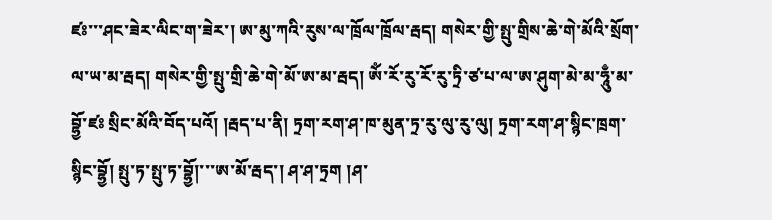ཛཿ་་་ཤང་ཟེར་ལིང་ག་ཟེར་། ཨ་མུ་ཀའི་རུས་ལ་ཁྲོལ་ཁྲོལ་རྦད། གསེར་གྱི་སྤུ་གྲིས་ཆེ་གེ་མོའི་སྲོག་ལ་ཡ་མ་རྦད། གསེར་གྱི་སྤུ་གྲི་ཆེ་གེ་མོ་ཨ་མ་རྦད། ཨོཾ་རོ་རུ་རོ་རུ་ཏྲི་ཙ་པ་ལ་ཨ་ཤུག་མེ་མ་ཧཱུྃ་མ་བྷྱོ་ཛཿ སྲིང་མོའི་བོད་པའོ། །རྦད་པ་ནི། ཏྲག་རག་ཤ་ཁ་མུན་ཏྲ་རུ་ལུ་རུ་ལུ། ཏྲག་རག་ཤ་སྙིང་ཁྲག་སྙིང་བྷྱོ། སྤུ་ཏ་སྤུ་ཏ་བྷྱོ།་་་ཨ་མོ་རྦད་། ཤ་ཤ་ཏྲག །ཤ་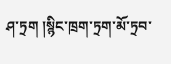ཤ་ཏྲག །སྙིང་ཁྲག་ཏྲག་མོ་ཏྲབ་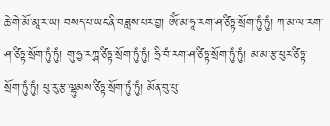ཆེ་གེ་མོ་མཱ་ར་ཡ། བསད་པ་ཡང་ནི་བཟླས་པར་བྱ། ཨོཾ་མ་ཧཱ་རག་ཤ་ཙིཏྟ་སྲོག་ཏུཾ་ཏུཾ། ཀ་མ་ལ་རག་ཤ་ཙིཏྟ་སྲོག་ཏུཾ་ཏུཾ། གུ་ཧྱ་རཀྴ་ཙིཏྟ་སྲོག་ཏུཾ་ཏུཾ། ཧྲི་བཾ་རག་ཤ་ཙིཏྟ་སྲོག་ཏུཾ་ཏུཾ། མ་མ་རྩ་ཕུར་ཙིཏྟ་སྲོག་ཏུཾ་ཏུཾ། ཕུ་རུ་རྩ་ལྷུམས་ཙིཏྟ་སྲོག་ཏུཾ་ཏུཾ། མོན་བུ་པུ་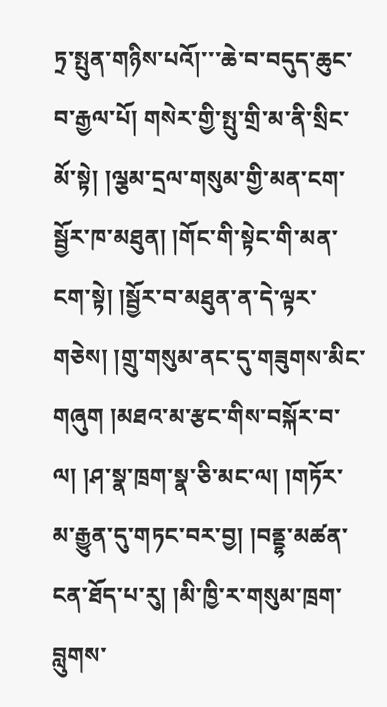ཏྲ་སྤུན་གཉིས་པའོ།་་་ཆེ་བ་བདུད་ཆུང་བ་རྒྱལ་པོ། གསེར་གྱི་སྤུ་གྲི་མ་ནི་སྲིང་མོ་སྟེ། །ལྕམ་དྲལ་གསུམ་གྱི་མན་ངག་སྦྱོར་ཁ་མཐུན། །གོང་གི་སྟེང་གི་མན་ངག་སྟེ། །སྦྱོར་བ་མཐུན་ན་དེ་ལྟར་གཅེས། །གྲུ་གསུམ་ནང་དུ་གཟུགས་མིང་གཞུག །མཐའ་མ་རྩང་གིས་བསྐོར་བ་ལ། །ཤ་སྣ་ཁྲག་སྣ་ཅི་མང་ལ། །གཏོར་མ་རྒྱུན་དུ་གཏང་བར་བྱ། །བནྡྷ་མཚན་ངན་ཐོད་པ་རུ། །མི་ཁྱི་ར་གསུམ་ཁྲག་བླུགས་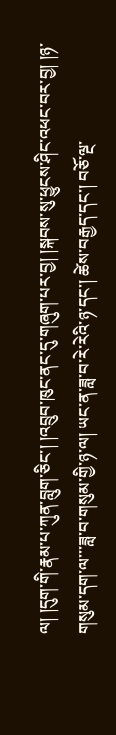ལ། །དུག་གི་རྣམ་པ་ཀུན་བླུག་ཅིང་། །འབྲུབ་ཁུང་ནང་དུ་གཞུག་པར་བྱ། །སྐབས་སུ་ཕྱུངས་ཤིང་འཕང་བར་བྱ། །ཉ་གསུམ་དག་ལ་་་ཟླ་བ་གསུམ་གྱི་ཉ་ལ། ཡང་ན་ཟླ་བ་རེ་རེའི་ཉ་དང་། ཚེས་བརྒྱད་དང་། བཅོ་ལྔ་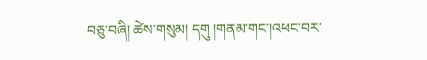བཅུ་བཞི། ཚེས་གསུམ། དགུ །གནམ་གང་།འཕང་བར་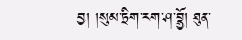བྱ། །སུམ་ཏྲིག་རག་ཤ་བྷྱོ། ཐུན་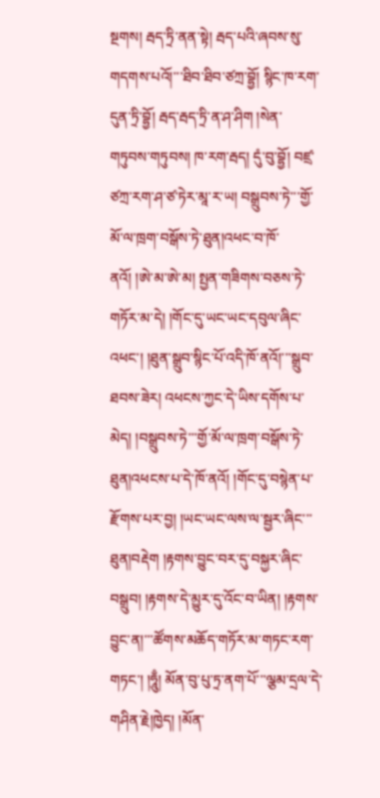སྔགས། རྦད་ཏྲི་ནན་སྟེ། རྦད་པའི་ཞབས་སུ་གདགས་པའོ།་་་ཐིབ་ཐིབ་ཙཀྲ་བྷྱོ། སྙིང་ཁ་རག་དུན་ཏྲི་བྷྱོ། རྦད་རྦད་ཏྲི་ན་ཤ་ཤིག །སེན་གཏུབས་གཏུབས། ཁ་རག་རྦད། དུཾ་བུ་བྷྱོ། བཛྲ་ཙཀྲ་རག་ཤ་ཙ་ཏེར་མཱ་ར་ཡ། བསྒྲུབས་ཏེ་་་གྱོ་མོ་ལ་ཁྲག་བསྒོས་ཏེ་ཐུན།འཕང་བ་ཁོ་ནའོ། །ཨེ་མ་ཨེ་མ། སྤྱན་གཟིགས་བཅས་ཏེ་གཏོར་མ་དེ། །གོང་དུ་ཡང་ཡང་དབུལ་ཞིང་འཕང་། །ཐུན་སྒྲུབ་སྙིང་པོ་འདི་ཁོ་ནའོ།་་་སྒྲུབ་ཐབས་ཟེར། འཕངས་ཀྱང་དེ་ཡིས་དགོས་པ་མེད། །བསྒྲུབས་ཏེ་་་གྱོ་མོ་ལ་ཁྲག་བསྒོས་ཏེ་ཐུན།འཕངས་པ་དེ་ཁོ་ནའོ། །གོང་དུ་བསྙེན་པ་རྫོགས་པར་བྱ། །ཡང་ཡང་ལས་ལ་སྦྱར་ཞིང་་་ཐུན།བརྡེག །རྟགས་བྱུང་བར་དུ་བསྐྱར་ཞིང་བསྒྲུབ། །རྟགས་དེ་མྱུར་དུ་འོང་བ་ཡིན། །རྟགས་བྱུང་ན།་་་ཚོགས་མཆོད་གཏོར་མ་གཏང་རག་གཏང་། །ཧཱུྃ། མོན་བུ་པུ་ཏྲ་ནག་པོ་་་ལྕམ་དྲལ་དེ་གཤིན་རྗེ།ཁྱེད། །མོན་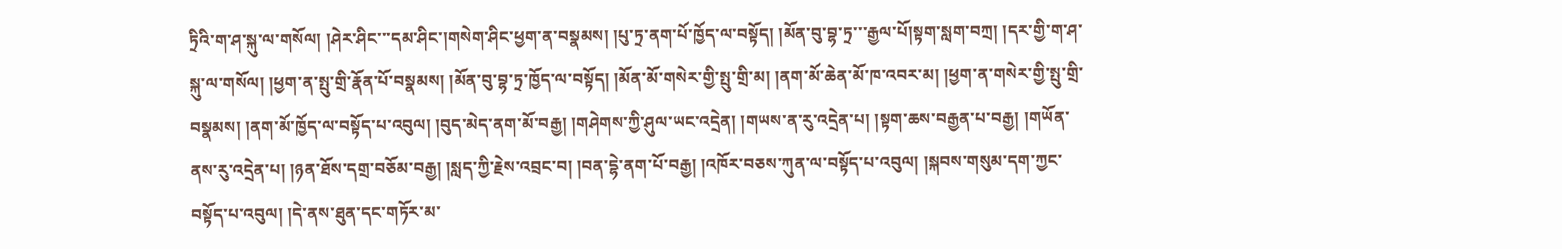ཏྲིའི་ག་ཤ་སྐུ་ལ་གསོལ། །ཤེར་ཤིང་་་དམ་ཤིང་།གསེག་ཤིང་ཕྱག་ན་བསྣམས། །པུ་ཏྲ་ནག་པོ་ཁྱོད་ལ་བསྟོད། །མོན་བུ་བྷ་ཏྲ་་་རྒྱལ་པོ།སྟག་སླག་བཀྲ། །དར་གྱི་ག་ཤ་སྐུ་ལ་གསོལ། །ཕྱག་ན་སྤུ་གྲི་རྣོན་པོ་བསྣམས། །མོན་བུ་བྷ་ཏྲ་ཁྱོད་ལ་བསྟོད། །མོན་མོ་གསེར་གྱི་སྤུ་གྲི་མ། །ནག་མོ་ཆེན་མོ་ཁ་འབར་མ། །ཕྱག་ན་གསེར་གྱི་སྤུ་གྲི་བསྣམས། །ནག་མོ་ཁྱོད་ལ་བསྟོད་པ་འབུལ། །བུད་མེད་ནག་མོ་བརྒྱ། །གཤེགས་ཀྱི་ཤུལ་ཡང་འདྲེན། །གཡས་ན་རུ་འདྲེན་པ། །སྟག་ཆས་བརྒྱན་པ་བརྒྱ། །གཡོན་ནས་རུ་འདྲེན་པ། །ཉན་ཐོས་དགྲ་བཅོམ་བརྒྱ། །སླད་ཀྱི་རྗེས་འབྲང་བ། །བན་དྷེ་ནག་པོ་བརྒྱ། །འཁོར་བཅས་ཀུན་ལ་བསྟོད་པ་འབུལ། །སྐབས་གསུམ་དག་ཀྱང་བསྟོད་པ་འབུལ། །དེ་ནས་ཐུན་དང་གཏོར་མ་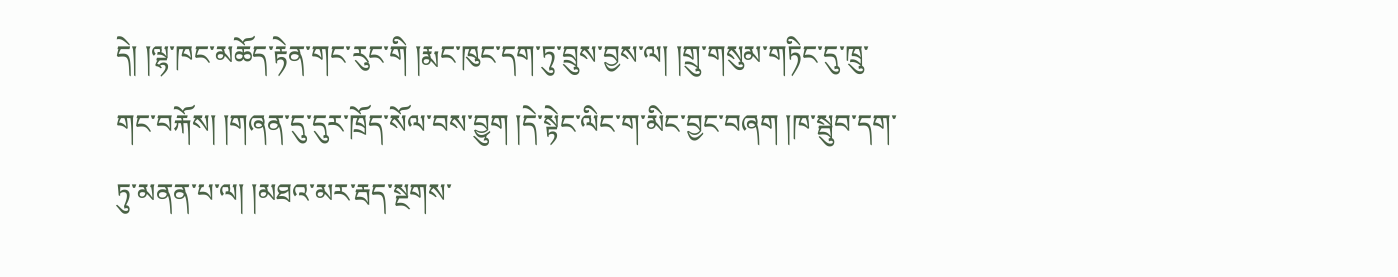དེ། །ལྷ་ཁང་མཆོད་རྟེན་གང་རུང་གི །རྨང་ཁུང་དག་ཏུ་བྲུས་བྱས་ལ། །གྲུ་གསུམ་གཏིང་དུ་ཁྲུ་གང་བརྐོས། །གཞན་དུ་དུར་ཁྲོད་སོལ་བས་བྱུག །དེ་སྟེང་ལིང་ག་མིང་བྱང་བཞག །ཁ་སྦུབ་དག་ཏུ་མནན་པ་ལ། །མཐའ་མར་རྦད་སྔགས་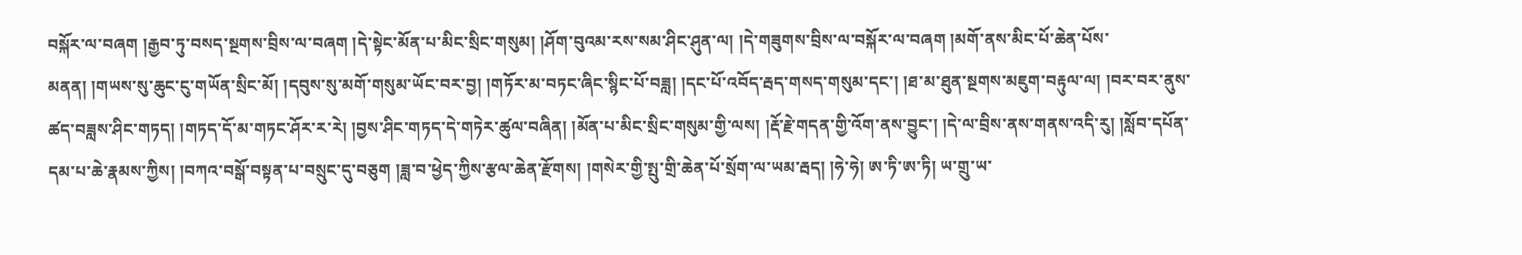བསྐོར་ལ་བཞག །རྒྱབ་ཏུ་བསད་སྔགས་བྲིས་ལ་བཞག །དེ་སྟེང་མོན་པ་མིང་སྲིང་གསུམ། །ཤོག་བུའམ་རས་སམ་ཤིང་ཤུན་ལ། །དེ་གཟུགས་བྲིས་ལ་བསྐོར་ལ་བཞག །མགོ་ནས་མིང་པོ་ཆེན་པོས་མནན། །གཡས་སུ་ཆུང་ངུ་གཡོན་སྲིང་མོ། །དབུས་སུ་མགོ་གསུམ་ཡོང་བར་བྱ། །གཏོར་མ་བཏང་ཞིང་སྙིང་པོ་བཟླ། །དང་པོ་འབོད་རྦད་གསད་གསུམ་དང་། །ཐ་མ་ཐུན་སྔགས་མཇུག་བརྟུལ་ལ། །བར་བར་ནུས་ཚད་བཟླས་ཤིང་གཏད། །གཏད་དོ་མ་གཏང་ཤོར་ར་རེ། །བྱས་ཤིང་གཏད་དེ་གཏེར་ཚུལ་བཞིན། །མོན་པ་མིང་སྲིང་གསུམ་གྱི་ལས། །རྡོ་རྗེ་གདན་གྱི་འོག་ནས་བྱུང་། །དེ་ལ་བྲིས་ནས་གནས་འདི་རུ། །སློབ་དཔོན་དམ་པ་ཆེ་རྣམས་ཀྱིས། །བཀའ་བསྒོ་བསྟན་པ་བསྲུང་དུ་བཅུག །ཟླ་བ་ཕྱེད་ཀྱིས་རྩལ་ཆེན་རྫོགས། །གསེར་གྱི་སྤུ་གྲི་ཆེན་པོ་སྲོག་ལ་ཡམ་རྦད། །ཧེ་ཧེ། ཨ་ཏི་ཨ་ཏི། ཡ་གྲུ་ཡ་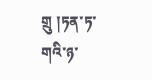གྲུ །ཏན་ཏ་གའི་ཉ་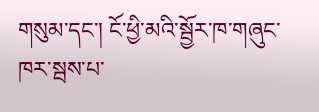གསུམ་དང་། ངོ་ཕྱི་མའི་སྦྱོར་ཁ་གཞུང་ཁར་སྦས་པ་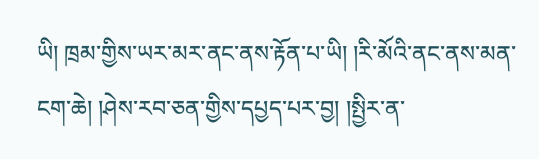ཡི། ཁྲམ་གྱིས་ཡར་མར་ནང་ནས་རྟོན་པ་ཡི། །རི་མོའི་ནང་ནས་མན་ངག་ཆེ། །ཤེས་རབ་ཅན་གྱིས་དཔྱད་པར་བྱ། །སྤྱིར་ན་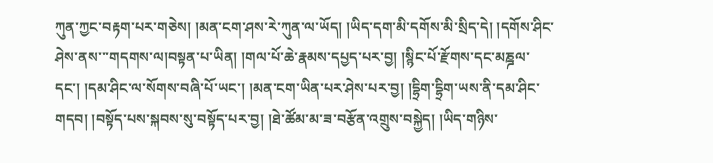ཀུན་ཀྱང་བརྟག་པར་གཅེས། །མན་ངག་ཤས་རེ་ཀུན་ལ་ཡོད། །ཡིད་དག་མི་དགོས་མི་སྲིད་དེ། །དགོས་ཤིང་ཤེས་ནས་་་གདགས་ལ།བསྟན་པ་ཡིན། །གལ་པོ་ཆེ་རྣམས་དཔྱད་པར་བྱ། །སྙིང་པོ་རྫོགས་དང་མཎྜལ་དང་། །དམ་ཤིང་ལ་སོགས་བཞི་པོ་ཡང་། །མན་ངག་ཡིན་པར་ཤེས་པར་བྱ། །དྷྲིག་དྷྲིག་ཡས་ནི་དམ་ཤིང་གདབ། །བསྟོད་པས་སྐབས་སུ་བསྟོད་པར་བྱ། །ཐེ་ཚོམ་མ་ཟ་བརྩོན་འགྲུས་བསྐྱེད། །ཡིད་གཉིས་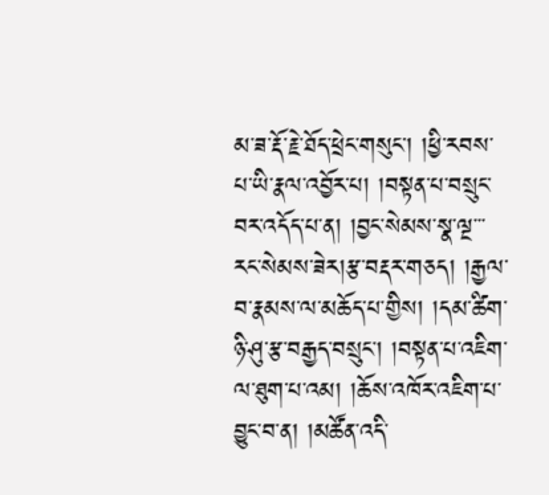མ་ཟ་རྡོ་རྗེ་ཐོད་ཕྲེང་གསུང་། །ཕྱི་རབས་པ་ཡི་རྣལ་འབྱོར་པ། །བསྟན་པ་བསྲུང་བར་འདོད་པ་ན། །བྱང་སེམས་སྣ་ལྔ་་་རང་སེམས་ཟེར།རྩ་བརྡར་གཅད། །རྒྱལ་བ་རྣམས་ལ་མཆོད་པ་གྱིས། །དམ་ཚིག་ཉི་ཤུ་རྩ་བརྒྱད་བསྲུང་། །བསྟན་པ་འཇིག་ལ་ཐུག་པ་འམ། །ཆོས་འཁོར་འཇིག་པ་བྱུང་བ་ན། །མཚོན་འདི་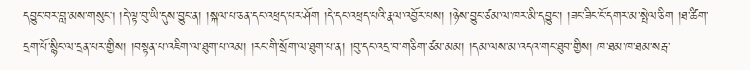དབྱུང་བར་བླ་མས་གསུང། །དེ་ལྟ་བུ་ཡི་དུས་བྱུང་ན། །སྐལ་པ་ཅན་དང་འཕྲད་པར་ཤོག །དེ་དང་འཕྲད་པའི་རྣལ་འབྱོར་པས། །ཉེས་བྱུང་ཙམ་ལ་ཁར་མི་དབྱུང་། །ཟང་ཟིང་ངོ་དགར་མ་སྤེལ་ཅིག །ཐ་ཚིག་དྲག་པོ་སྙིང་ལ་དྲན་པར་གྱིས། །བསྟན་པ་འཇིག་ལ་ཐུག་པ་འམ། །རང་གི་སྲོག་ལ་ཐུག་པ་ན། །བུ་དང་འདྲ་བ་གཅིག་ཙམ་མམ། །དམ་ལས་མ་འདའ་གང་ཐུབ་གྱིས། ཁ་ཐམ་ཁ་ཐམ་སརྦ་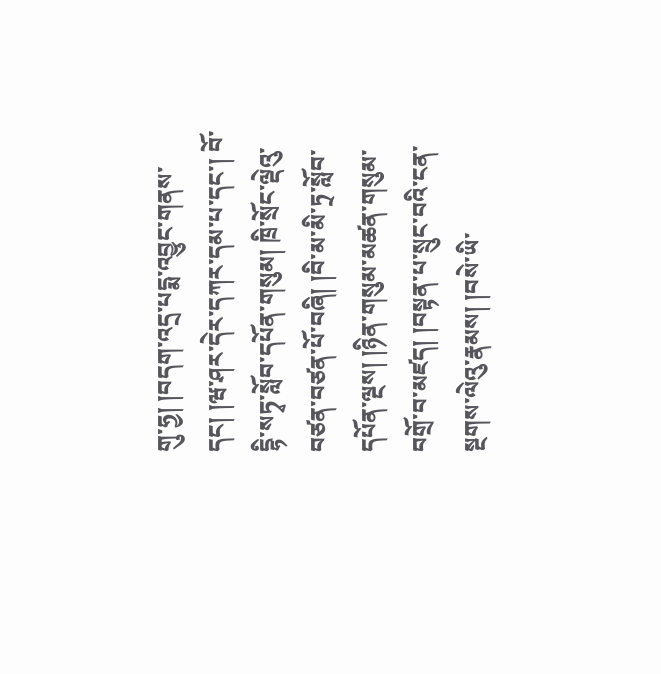གུ་ཧྱ། །བདག་འདྲ་པདྨ་འབྱུང་གནས་དང། །ཝ་ཤར་དེར་དཀར་དམ་པ་དང་། བོ་དྷི་སཏྭ་སློབ་དཔོན་གསུམ། ཁྲི་སྲོང་ལྡེའུ་བཙན་བཙན་པོ་བཞི། །བི་མ་མི་ཏྲ་སློབ་དཔོན་ལྔས། །ཉིན་གསུམ་མཚན་གསུམ་བགྲོ་བ་མཛད། །བསྟན་པ་སྲུང་བའི་ངན་སྔགས་ལེའུ་རྣམས། །བསེ་ཡི་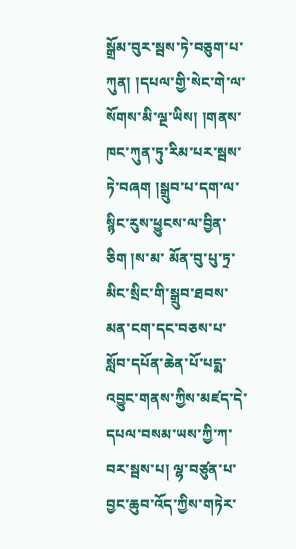སྒྲོམ་བུར་སྦས་ཏེ་བཅུག་པ་ཀུན། །དཔལ་གྱི་སེང་གེ་ལ་སོགས་མི་ལྔ་ཡིས། །གནས་ཁང་ཀུན་ཏུ་རིམ་པར་སྦས་ཏེ་བཞག །སྒྲུབ་པ་དག་ལ་སྙིང་རུས་ཕྱུངས་ལ་བྱིན་ཅིག །ས་མ་ མོན་བུ་པུ་ཏྲ་མིང་སྲིང་གི་སྒྲུབ་ཐབས་མན་ངག་དང་བཅས་པ་སློབ་དཔོན་ཆེན་པོ་པདྨ་འབྱུང་གནས་ཀྱིས་མཛད་དེ་དཔལ་བསམ་ཡས་ཀྱི་ཀ་བར་སྦས་པ། ལྷ་བཙུན་པ་བྱང་ཆུབ་འོད་ཀྱིས་གཏེར་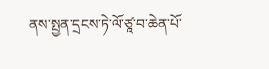ནས་སྤྱན་དྲངས་ཏེ་ལོ་ཙཱ་བ་ཆེན་པོ་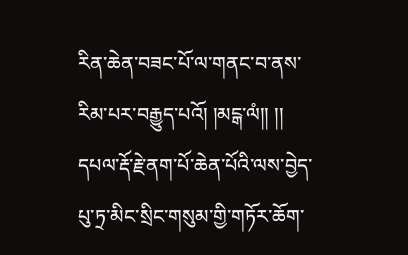རིན་ཆེན་བཟང་པོ་ལ་གནང་བ་ནས་རིམ་པར་བརྒྱུད་པའོ། །མངྒ་ལཾ།། །།
དཔལ་རྡོ་རྗེ་ནག་པོ་ཆེན་པོའི་ལས་བྱེད་པུ་ཏྲ་མིང་སྲིང་གསུམ་གྱི་གཏོར་ཆོག་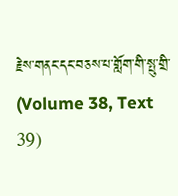རྗེས་གནང་དང་བཅས་པ་གློག་གི་སྤུ་གྲི་ (Volume 38, Text 39)